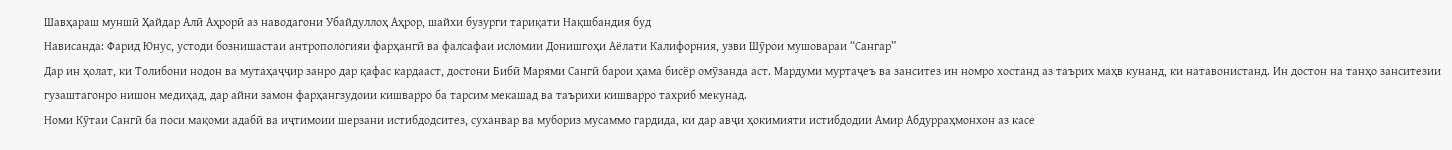Шавҳараш муншӣ Ҳайдар Алӣ Аҳрорӣ аз наводагони Убайдуллоҳ Аҳрор, шайхи бузурги тариқати Нақшбандия буд
Нависанда: Фарид Юнус, устоди бознишастаи антропологияи фарҳангӣ ва фалсафаи исломии Донишгоҳи Аёлати Калифорния, узви Шӯрои мушовараи “Сангар”
Дар ин ҳолат, ки Толибони нодон ва мутаҳаҷҷир занро дар қафас кардааст, достони Бибӣ Марями Cангӣ барои ҳама бисёр омӯзанда аст. Мардуми муртаҷеъ ва занситез ин номро хостанд аз таърих маҳв кунанд, ки натавонистанд. Ин достон на танҳо занситезии гузаштагонро нишон медиҳад, дар айни замон фарҳангзудоии кишварро ба тарсим мекашад ва таърихи кишварро тахриб мекунад.
Номи Кӯтаи Сангӣ ба поси мақоми адабӣ ва иҷтимоии шерзани истибдодситез, суханвар ва мубориз мусаммо гардида, ки дар авҷи ҳокимияти истибдодии Амир Абдурраҳмонхон аз касе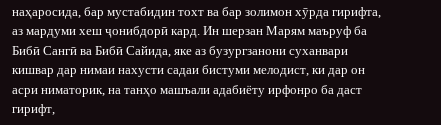наҳаросида, бар мустабидин тохт ва бар золимон хӯрда гирифта, аз мардуми хеш ҷонибдорӣ кард. Ин шерзан Марям маъруф ба Бибӣ Сангӣ ва Бибӣ Сайида, яке аз бузургзанони суханвари кишвар дар нимаи нахусти садаи бистуми мелодист, ки дар он асри ниматорик, на танҳо машъали адабиёту ирфонро ба даст гирифт,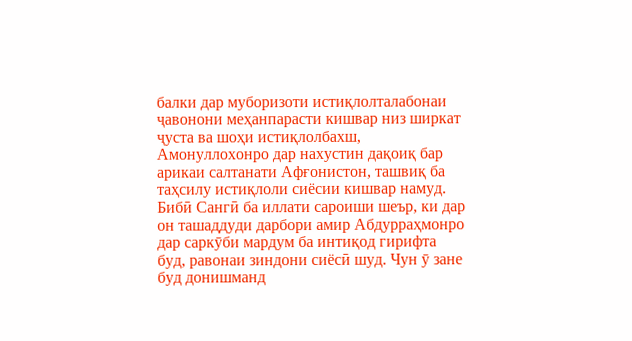балки дар муборизоти истиқлолталабонаи ҷавонони меҳанпарасти кишвар низ ширкат ҷуста ва шоҳи истиқлолбахш, Амонуллохонро дар нахустин дақоиқ бар арикаи салтанати Афғонистон, ташвиқ ба таҳсилу истиқлоли сиёсии кишвар намуд.
Бибӣ Сангӣ ба иллати сароиши шеър, ки дар он ташаддуди дарбори амир Абдурраҳмонро дар саркӯби мардум ба интиқод гирифта буд, равонаи зиндони сиёсӣ шуд. Чун ӯ зане буд донишманд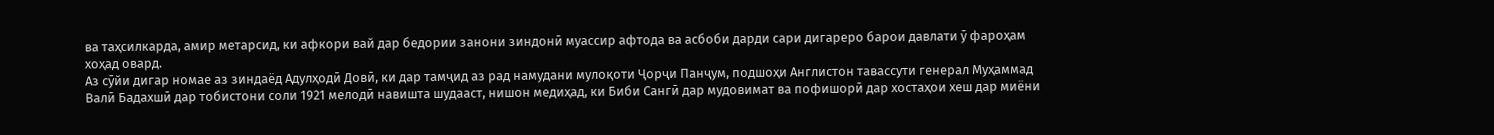ва таҳсилкарда, амир метарсид, ки афкори вай дар бедории занони зиндонӣ муассир афтода ва асбоби дарди сари дигареро барои давлати ӯ фароҳам хоҳад овард.
Аз сӯйи дигар номае аз зиндаёд Адулҳодӣ Довӣ, ки дар тамҷид аз рад намудани мулоқоти Ҷорҷи Панҷум, подшоҳи Англистон тавассути генерал Муҳаммад Валӣ Бадахшӣ дар тобистони соли 1921 мелодӣ навишта шудааст, нишон медиҳад, ки Биби Сангӣ дар мудовимат ва пофишорӣ дар хостаҳои хеш дар миёни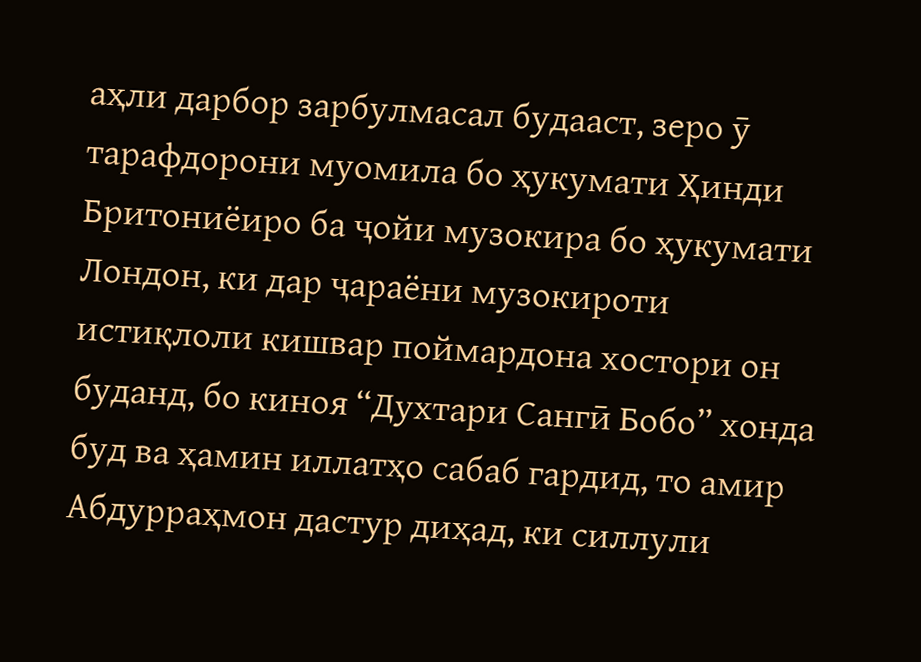аҳли дарбор зарбулмасал будааст, зеро ӯ тарафдорони муомила бо ҳукумати Ҳинди Бритониёиро ба ҷойи музокира бо ҳукумати Лондон, ки дар ҷараёни музокироти истиқлоли кишвар поймардона хостори он буданд, бо киноя “Духтари Сангӣ Бобо” хонда буд ва ҳамин иллатҳо сабаб гардид, то амир Абдурраҳмон дастур диҳад, ки силлули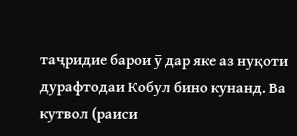таҷридие барои ӯ дар яке аз нуқоти дурафтодаи Кобул бино кунанд. Ва кутвол (раиси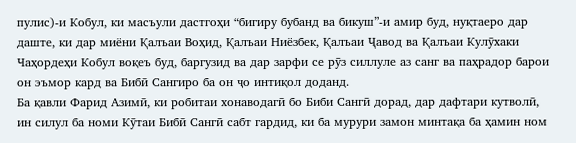пулис)-и Кобул, ки масъули дастгоҳи “бигиру бубанд ва бикуш”-и амир буд, нуқтаеро дар даште, ки дар миёни Қалъаи Воҳид, Қалъаи Ниёзбек, Қалъаи Ҷавод ва Қалъаи Кулӯхаки Чаҳордеҳи Кобул воқеъ буд, баргузид ва дар зарфи се рӯз силлуле аз санг ва паҳрадор барои он эъмор кард ва Бибӣ Сангиро ба он ҷо интиқол доданд.
Ба қавли Фарид Азимӣ, ки робитаи хонаводагӣ бо Биби Сангӣ дорад, дар дафтари кутволӣ, ин силул ба номи Кӯтаи Бибӣ Сангӣ сабт гардид, ки ба мурури замон минтақа ба ҳамин ном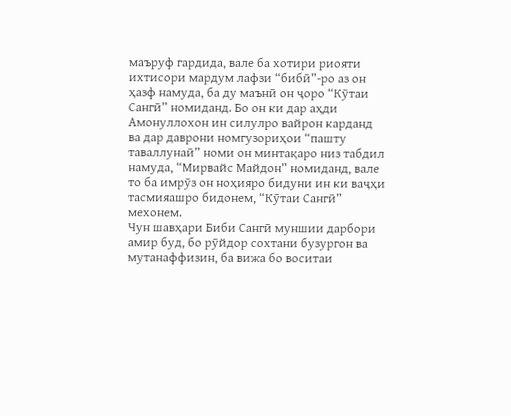маъруф гардида, вале ба хотири риояти ихтисори мардум лафзи “бибӣ”-ро аз он ҳазф намуда, ба ду маънӣ он ҷоро “Кӯтаи Сангӣ” номиданд. Бо он ки дар аҳди Амонуллохон ин силулро вайрон карданд ва дар даврони номгузориҳои “пашту таваллунаӣ” номи он минтақаро низ табдил намуда, “Мирвайс Майдон” номиданд, вале то ба имрӯз он ноҳияро бидуни ин ки ваҷҳи тасмияашро бидонем, “Кӯтаи Сангӣ” мехонем.
Чун шавҳари Биби Сангӣ муншии дарбори амир буд, бо рӯйдор сохтани бузургон ва мутанаффизин, ба вижа бо воситаи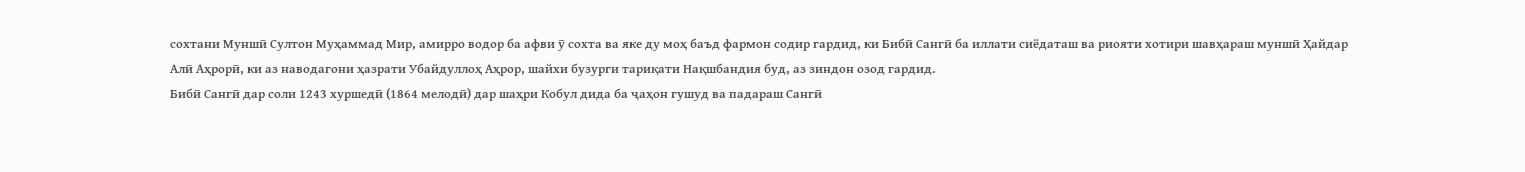сохтани Муншӣ Султон Муҳаммад Мир, амирро водор ба афви ӯ сохта ва яке ду моҳ баъд фармон содир гардид, ки Бибӣ Сангӣ ба иллати сиёдаташ ва риояти хотири шавҳараш муншӣ Ҳайдар Алӣ Аҳрорӣ, ки аз наводагони ҳазрати Убайдуллоҳ Аҳрор, шайхи бузурги тариқати Нақшбандия буд, аз зиндон озод гардид.
Бибӣ Сангӣ дар соли 1243 хуршедӣ (1864 мелодӣ) дар шаҳри Кобул дида ба ҷаҳон гушуд ва падараш Сангӣ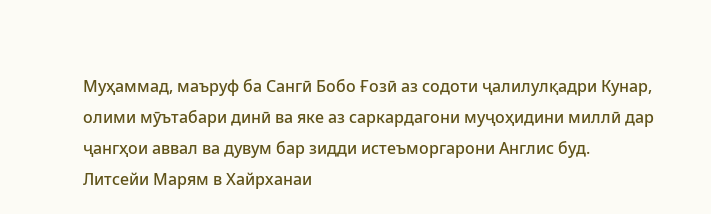Муҳаммад, маъруф ба Сангӣ Бобо Ғозӣ аз содоти ҷалилулқадри Кунар, олими мӯътабари динӣ ва яке аз саркардагони муҷоҳидини миллӣ дар ҷангҳои аввал ва дувум бар зидди истеъморгарони Англис буд.
Литсейи Марям в Хайрханаи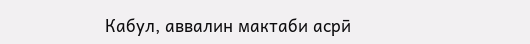Кабул, аввалин мактаби асрӣ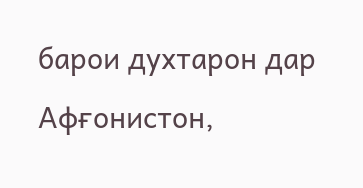барои духтарон дар Афғонистон,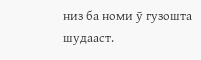низ ба номи ӯ гузошта шудааст.